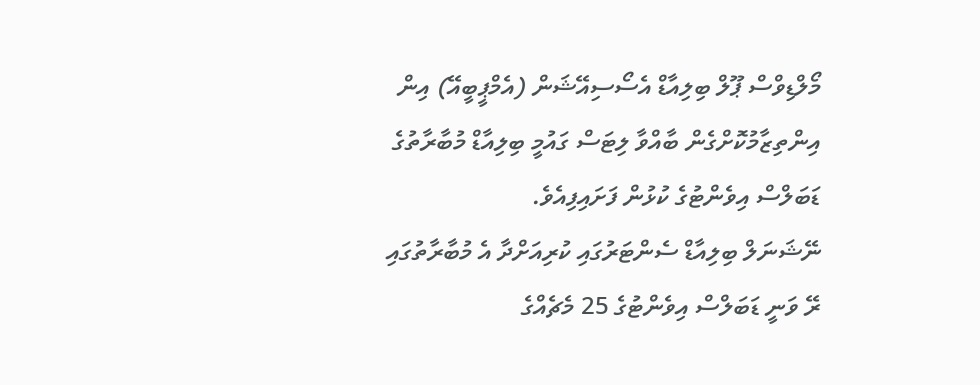މޯލްޑިވްސް ޕޫލް ބިލިއާޑް އެސޯސިއޭޝަން (އެމްޕީބީއޭ) އިން އިންތިޒާމުކޮށްގެން ބާއްވާ ލިޓަސް ގައުމީ ބިލިއާޑް މުބާރާތުގެ ޑަބަލްސް އިވެންޓުގެ ކުޅުން ފަށައިފިއެވެ.
ނޭޝަނަލް ބިލިއާޑް ސެންޓަރުގައި ކުރިއަށްދާ އެ މުބާރާތުގައި ރޭ ވަނީ ޑަބަލްސް އިވެންޓުގެ 25 މެޗެއްގެ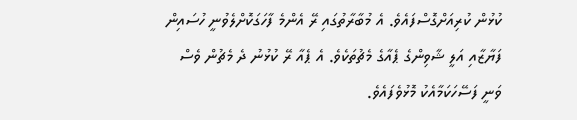ކުޅުން ކުރިއަށްގޮސްފައެވެ. އެ މުބާރާތުގައި ރޭ އެންމެ ފާހަގަކޮށްލެވުނީ ހުސައިން ފަޔާޒާއި އަލީ ޝާވިންގެ ޕެއާގެ މެޗުތަކެވެ. އެ ޕެއާ ރޭ ކުޅުނު ދެ މެޗުން ވެސް ވަނީ ފަސޭހަކަމާއެކު މޮޅުވެފައެވެ.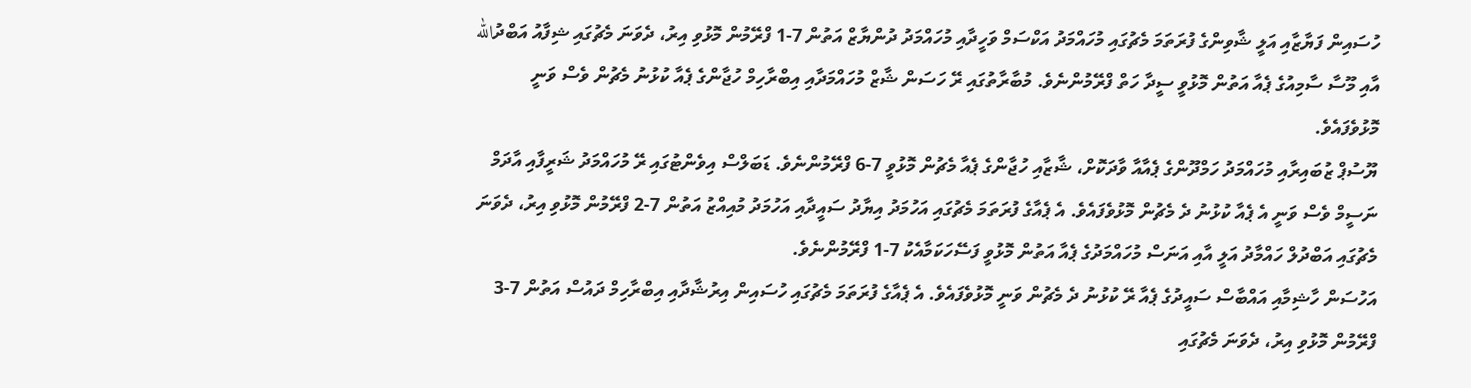ހުސައިން ފަޔާޒާއި އަލީ ޝާވިންގެ ފުރަތަމަ މެޗުގައި މުހައްމަދު އަކްސަމް ވަހީދާއި މުހައްމަދު ދުންޔާޒް އަތުން 7-1 ފްރޭމުން މޮޅުވި އިރު، ދެވަނަ މެޗުގައި ޝިފާއު އަބްދުالله އާއި މޫސާ ސާމިއުގެ ޕެއާ އަތުން މޮޅުވީ ސީދާ ހަތް ފްރޭމުންނެވެ. މުބާރާތުގައި ރޭ ހަސަން ޝާޒް މުހައްމަދާއި އިބްރާހިމް ހުޖާންގެ ޕެއާ ކުޅުނު މެޗުން ވެސް ވަނީ މޮޅުވެފައެވެ.
ޔޫސުޕް ޒުބައިރާއި މުހައްމަދު ހަމްދޫންގެ ޕެއާއާ ވާދަކޮށް، ޝާޒާއި ހުޖާންގެ ޕެއާ މެޗުން މޮޅުވީ 7-6 ފްރޭމުންނެވެ. ޑަބަލްސް އިވެންޓުގައި ރޭ މުހައްމަދު ޝަރީފާއި އާދަމް ނަސީމް ވެސް ވަނީ އެ ޕެއާ ކުޅުނު ދެ މެޗުން މޮޅުވެފައެވެ. އެ ޕެއާގެ ފުރަތަމަ މެޗުގައި އަހުމަދު އިޔާދު ސައީދާއި އަހުމަދު މުއިއްޒު އަތުން 7-2 ފްރޭމުން މޮޅުވި އިރު، ދެވަނަ މެޗުގައި އަބްދުލް ހައްމާދު އަލީ އާއި އަނަސް މުހައްމަދުގެ ޕެއާ އަތުން މޮޅުވީ ފަސޭހަކަމާއެކު 7-1 ފްރޭމުންނެވެ.
އަހުސަން ހާޝިމާއި އައްބާސް ސައީދުގެ ޕެއާ ރޭ ކުޅުނު ދެ މެޗުން ވަނީ މޮޅުވެފައެވެ. އެ ޕެއާގެ ފުރަތަމަ މެޗުގައި ހުސައިން އިރުޝާދާއި އިބްރާހިމް ދައުސް އަތުން 7-3 ފްރޭމުން މޮޅުވި އިރު، ދެވަނަ މެޗުގައި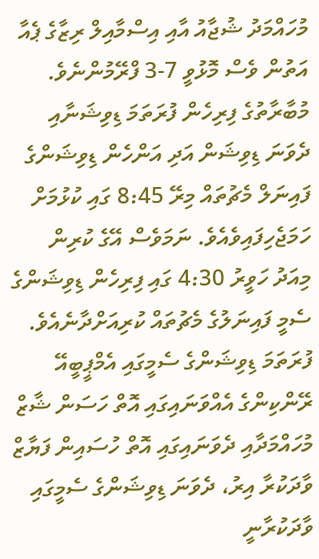މުހައްމަދު ޝުޖާއު އާއި އިސްމާއިލް ރިޒާގެ ޕެއާ އަތުން ވެސް މޮޅުވީ 7-3 ފްރޭމުންނެވެ.
މުބާރާތުގެ ފިރިހެން ފުރަތަމަ ޑިވިޝަނާއި ދެވަނަ ޑިވިޝަން އަދި އަންހެން ޑިވިޝަންގެ ފައިނަލް މެޗުތައް މިރޭ 8:45 ގައި ކުޅުމަށް ހަމަޖެހިފައިވެއެވެ. ނަމަވެސް އޭގެ ކުރިން މިއަދު ހަވީރު 4:30 ގައި ފިރިހެން ޑިވިޝަންގެ ސެމީ ފައިނަލުގެ މެޗުތައް ކުރިއަށްދާނެއެވެ. ފުރަތަމަ ޑިވިޝަންގެ ސެމީގައި އެމްޕީބީއޭ ރޭންކިންގެ އެއްވަނައިގައި އޮތް ހަސަން ޝާޒް މުހައްމަދާއި ދެވަނައިގައި އޮތް ހުސައިން ފަޔާޒް ވާދަކުރާ އިރު، ދެވަނަ ޑިވިޝަންގެ ސެމީގައި ވާދަކުރާނީ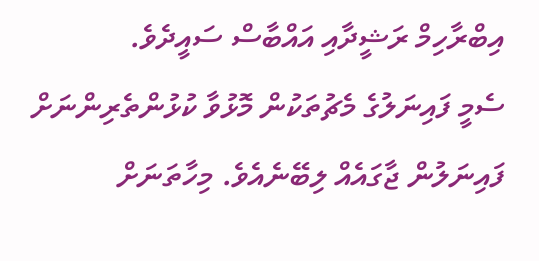އިބްރާހިމް ރަޝީދާއި އައްބާސް ސައީދެވެ.
ސެމީ ފައިނަލުގެ މެޗުތަކުން މޮޅުވާ ކުޅުންތެރިންނަށް ފައިނަލުން ޖާގައެއް ލިބޭނެއެވެ. މިހާތަނަށް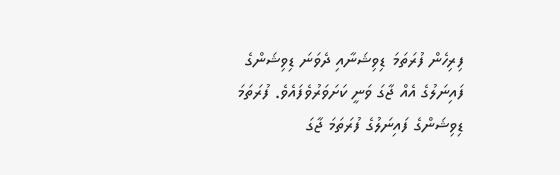ފިރިހެން ފުރަތަމަ ޑިވިޝަނާއި ދެވަނަ ޑިވިޝަންގެ ފައިނަލުގެ އެއް ޖާގަ ވަނީ ކަށަވަރުވެފައެވެ. ފުރަތަމަ ޑިވިޝަންގެ ފައިނަލުގެ ފުރަތަމަ ޖާގަ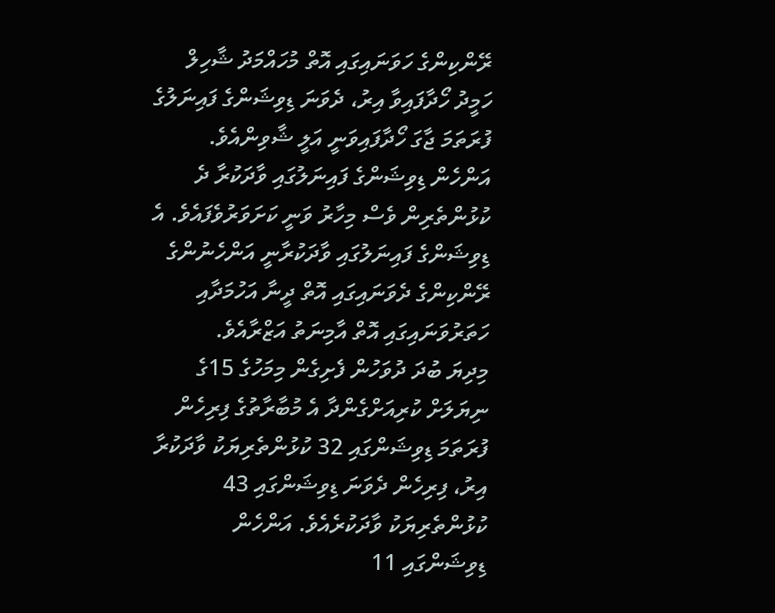ރޭންކިންގެ ހަވަނައިގައި އޮތް މުހައްމަދު ޝާހިލް ހަމީދު ހޯދާފައިވާ އިރު، ދެވަނަ ޑިވިޝަންގެ ފައިނަލުގެ ފުރަތަމަ ޖާގަ ހޯދާފައިވަނީ އަލީ ޝާވިންއެވެ.
އަންހެން ޑިވިޝަންގެ ފައިނަލުގައި ވާދަކުރާ ދެ ކުޅުންތެރިން ވެސް މިހާރު ވަނީ ކަށަވަރުވެފައެވެ. އެ ޑިވިޝަންގެ ފައިނަލުގައި ވާދަކުރާނީ އަންހެނުންގެ ރޭންކިންގެ ދެވަނައިގައި އޮތް ދީނާ އަހުމަދާއި ހަތަރުވަނައިގައި އޮތް އާމިނަތު އަޒްރާއެވެ.
މިދިޔަ ބުދަ ދުވަހުން ފެށިގެން މިމަހުގެ 15ގެ ނިޔަލަށް ކުރިއަށްގެންދާ އެ މުބާރާތުގެ ފިރިހެން ފުރަތަމަ ޑިވިޝަންގައި 32 ކުޅުންތެރިޔަކު ވާދަކުރާ އިރު، ފިރިހެން ދެވަނަ ޑިވިޝަންގައި 43 ކުޅުންތެރިޔަކު ވާދަކުރެއެވެ. އަންހެން ޑިވިޝަންގައި 11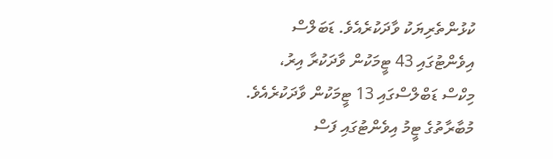ކުޅުންތެރިޔަކު ވާދަކުރެއެވެ. ޑަބަލްސް އިވެންޓުގައި 43 ޓީމަކުން ވާދަކުރާ އިރު، މިކްސް ޑަބްލްސްގައި 13 ޓީމަކުން ވާދަކުރެއެވެ.
މުބާރާތުގެ ޓީމު އިވެންޓުގައި ފަސް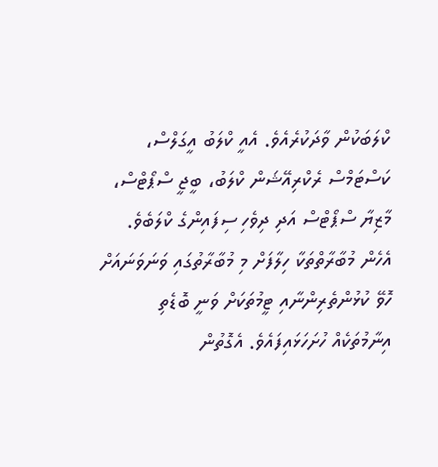ކްލަބަކުން ވާދަކުރެއެވެ. އެއީ ކްލަބު އީގަލްސް، ކަސްޓަމްސް ރެކްރިއޭޝަން ކްލަބު، ބީޖީ ސްޕޯޓްސް، މާޒިޔާ ސްޕޯޓްސް އަދި ދިވެހި ސިފައިންގެ ކްލަބެވެ.
އެހެން މުބާރާތްތަކާ ހިލާފަށް މި މުބާރާތުގައި ވަނަވަނައަށް ހޮވޭ ކުޅުންތެރިންނާއި ޓީމުތަކަށް ވަނީ ބޮޑެތި އިނާމުތަކެއް ހުށަހަޅައިފައެވެ. އެގޮތުން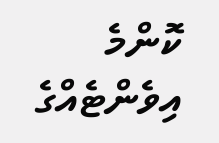ކޮންމެ އިވެންޓެއްގެ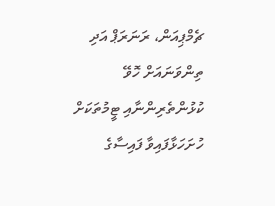ޗެމްޕިއަން، ރަނަރަޕް އަދި ތިންވަނައަށް ހޮވޭ ކުޅުންތެރިންނާއި ޓީމުތަކަށް ހުށަހަޅާފައިވާ ފައިސާގެ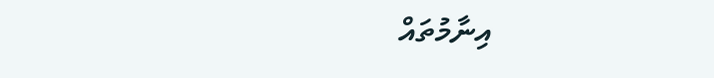އިނާމުތައް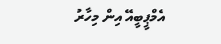އެމްޕީބީއޭ އިން މިހާރު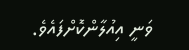ވަނީ އިއުލާންކޮށްފައެވެ.